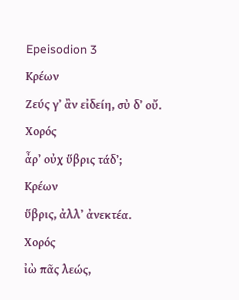Epeisodion 3
Κρέων
Ζεύς γʼ ἂν εἰδείη, σὺ δʼ οὔ.
Χορός
ἆρʼ οὐχ ὕβρις τάδʼ;
Κρέων
ὕβρις, ἀλλʼ ἀνεκτέα.
Χορός
ἰὼ πᾶς λεώς,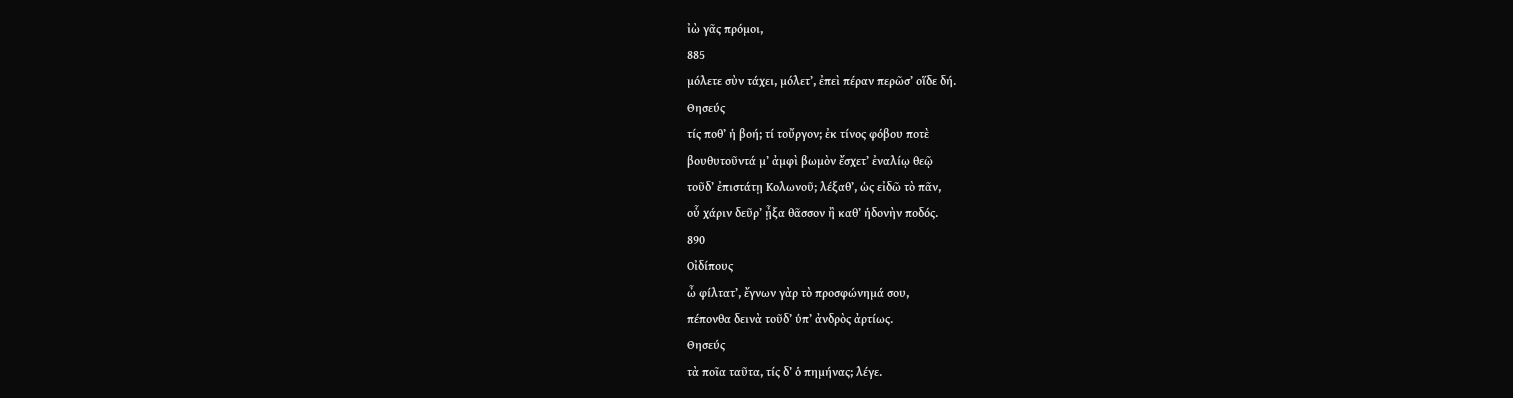ἰὼ γᾶς πρόμοι,
885
μόλετε σὺν τάχει, μόλετʼ, ἐπεὶ πέραν περῶσʼ οἵδε δή.
Θησεύς
τίς ποθʼ ἡ βοή; τί τοὔργον; ἐκ τίνος φόβου ποτὲ
βουθυτοῦντά μʼ ἀμφὶ βωμὸν ἔσχετʼ ἐναλίῳ θεῷ
τοῦδʼ ἐπιστάτῃ Κολωνοῦ; λέξαθʼ, ὡς εἰδῶ τὸ πᾶν,
οὗ χάριν δεῦρʼ ᾖξα θᾶσσον ἢ καθʼ ἡδονὴν ποδός.
890
Οἰδίπους
ὦ φίλτατʼ, ἔγνων γὰρ τὸ προσφώνημά σου,
πέπονθα δεινὰ τοῦδʼ ὑπʼ ἀνδρὸς ἀρτίως.
Θησεύς
τὰ ποῖα ταῦτα, τίς δʼ ὁ πημήνας; λέγε.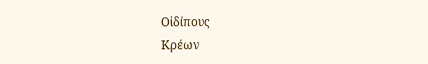Οἰδίπους
Κρέων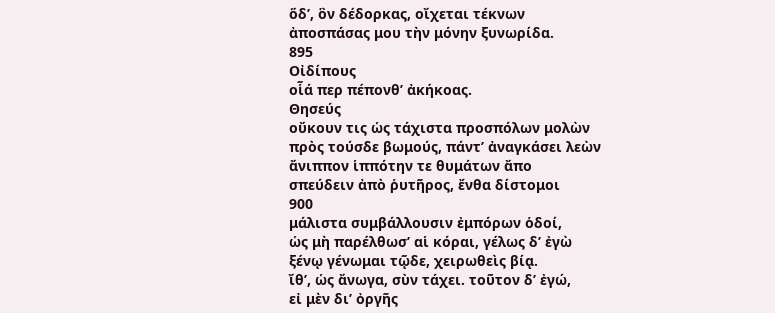ὅδʼ, ὃν δέδορκας, οἴχεται τέκνων
ἀποσπάσας μου τὴν μόνην ξυνωρίδα.
895
Οἰδίπους
οἷά περ πέπονθʼ ἀκήκοας.
Θησεύς
οὔκουν τις ὡς τάχιστα προσπόλων μολὼν
πρὸς τούσδε βωμούς, πάντʼ ἀναγκάσει λεὼν
ἄνιππον ἱππότην τε θυμάτων ἄπο
σπεύδειν ἀπὸ ῥυτῆρος, ἔνθα δίστομοι
900
μάλιστα συμβάλλουσιν ἐμπόρων ὁδοί,
ὡς μὴ παρέλθωσʼ αἱ κόραι, γέλως δʼ ἐγὼ
ξένῳ γένωμαι τῷδε, χειρωθεὶς βίᾳ.
ἴθʼ, ὡς ἄνωγα, σὺν τάχει. τοῦτον δʼ ἐγώ,
εἰ μὲν διʼ ὀργῆς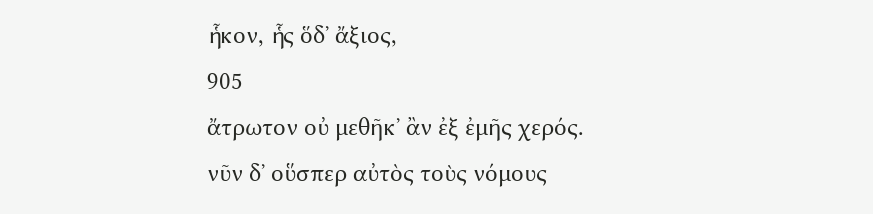ἧκον, ἧς ὅδʼ ἄξιος,
905
ἄτρωτον οὐ μεθῆκʼ ἂν ἐξ ἐμῆς χερός.
νῦν δʼ οὕσπερ αὐτὸς τοὺς νόμους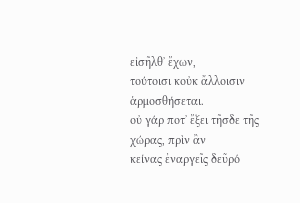εἰσῆλθʼ ἔχων,
τούτοισι κοὐκ ἄλλοισιν ἁρμοσθήσεται.
οὐ γάρ ποτʼ ἔξει τῆσδε τῆς χώρας, πρὶν ἂν
κείνας ἐναργεῖς δεῦρό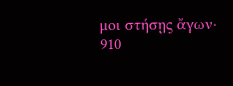μοι στήσῃς ἄγων·
910